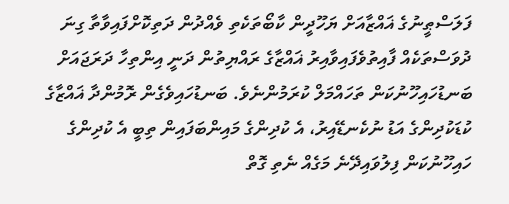ފަލަސްޠީނުގެ ޣައްޒާއަށް ޔަހޫދީން ކާބޯތަކެތި ވެއްދުން ދަތިކޮށްފައިވާތާ ގިނަ ދުވަސްތަކެއް ފާއިތުވެފައިވާއިރު ޣައްޒާގެ ރައްޔިތުން ދަނީ އިންތިހާ ދަރަޖައަށް ބަނޑުހައިހޫނުކަން ތަހައްމަލް ކުރަމުންނެވެ. ބަނޑުހައިވެގެން ރޮމުންދާ ޣައްޒާގެ ކުޑަކުދިންގެ އަޑު ނުކެނޑޭއިރު، އެ ކުދިންގެ މައިންބަފައިން ތިބީ އެ ކުދިންގެ ހައިހޫނުކަން ފިލުވައިދޭނެ މަގެއް ނެތި ގޮތް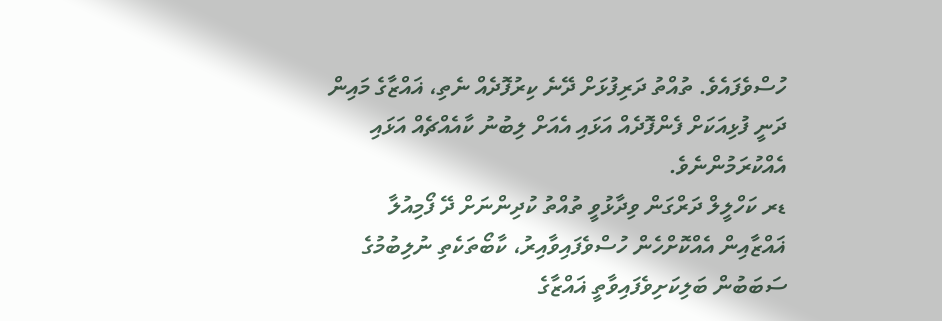ހުސްވެފައެވެ. ތުއްތު ދަރިފުޅަށް ދޭނެ ކިރުފޮދެއް ނެތި، ޣައްޒާގެ މައިން ދަނީ ފުޅިއަކަށް ފެންފޮދެއް އަޅައި އެއަށް ލިބުނު ކާއެއްޗެއް އަޅައި އެއްކުރަމުންނެވެ.
ޑރ ކަހްލީލް ދަރްގަން ވިދާޅުވީ ތުއްތު ކުދިންނަށް ދޭ ފޯމިއުލާ ޣައްޒާއިން އެއްކޮށްހެން ހުސްވެފައިވާއިރު، ކާބޯތަކެތި ނުލިބުމުގެ ސަބަބުން ބަލިކަށިވެފައިވާތީ ޣައްޒާގެ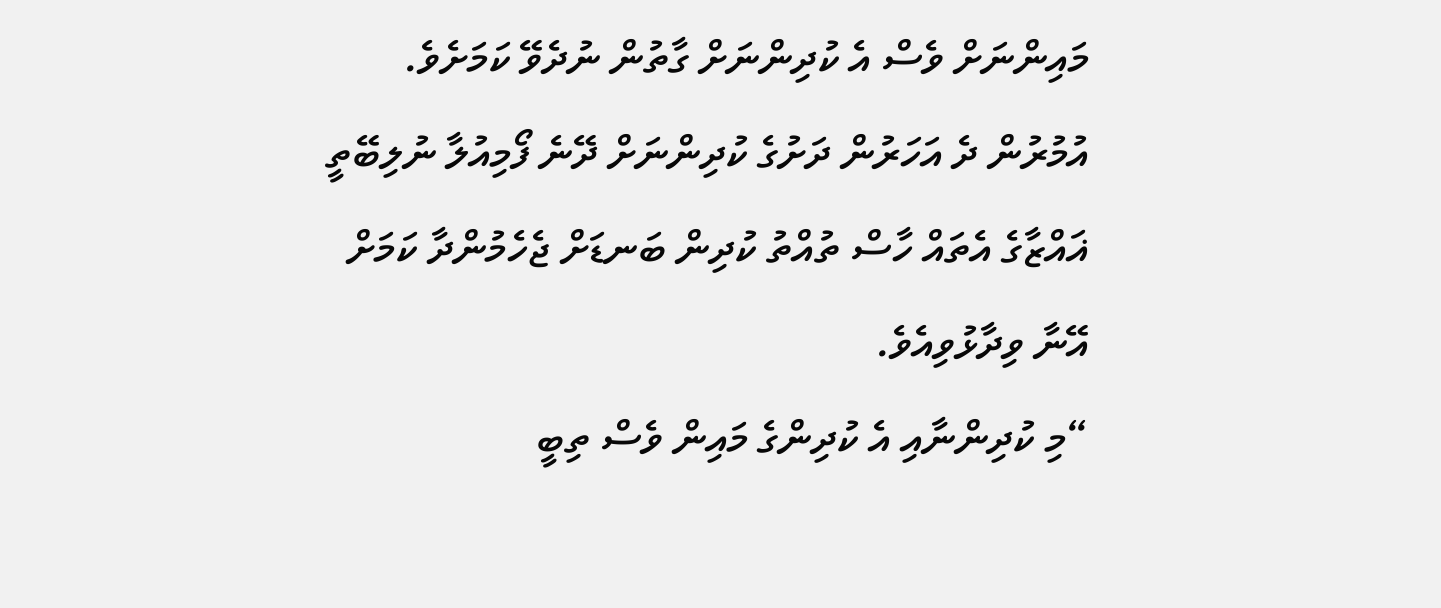މައިންނަށް ވެސް އެ ކުދިންނަށް ގާތުން ނުދެވޭ ކަމަށެވެ. އުމުރުން ދެ އަހަރުން ދަށުގެ ކުދިންނަށް ދޭނެ ފޯމިއުލާ ނުލިބޭތީ ޣައްޒާގެ އެތައް ހާސް ތުއްތު ކުދިން ބަނޑަށް ޖެހެމުންދާ ކަމަށް އޭނާ ވިދާޅުވިއެވެ.
“މި ކުދިންނާއި އެ ކުދިންގެ މައިން ވެސް ތިބީ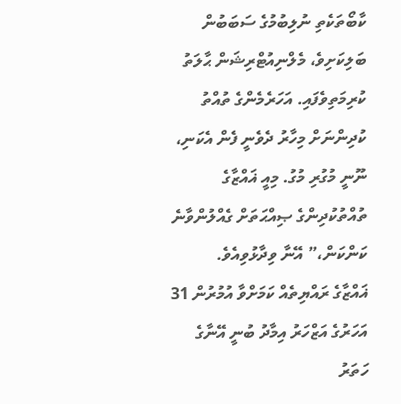ކާބޯތަކެތި ނުލިބުމުގެ ސަބަބުން ބަލިކަށިވެ، މެލްނިއުޓްރިޝަން ޙާލަތު ކުރިމަތިވެފައި. އަހަރެމެންގެ ތުއްތު ކުދިންނަށް މިހާރު ދެވެނީ ފެން އެކަނި، ނޫނީ މުގުރި މުގު. މިއީ ޣައްޒާގެ ތުއްތުކުދިންގެ ޞިއްޙަތަށް ގެއްލުންވާނެ ކަންކަން،” އޭނާ ވިދާޅުވިއެވެ.
ޣައްޒާގެ ރައްޔިތެއް ކަމަށްވާ އުމުރުން 31 އަހަރުގެ އަޒްހަރު އިމާދު ބުނީ އޭނާގެ ހަތަރު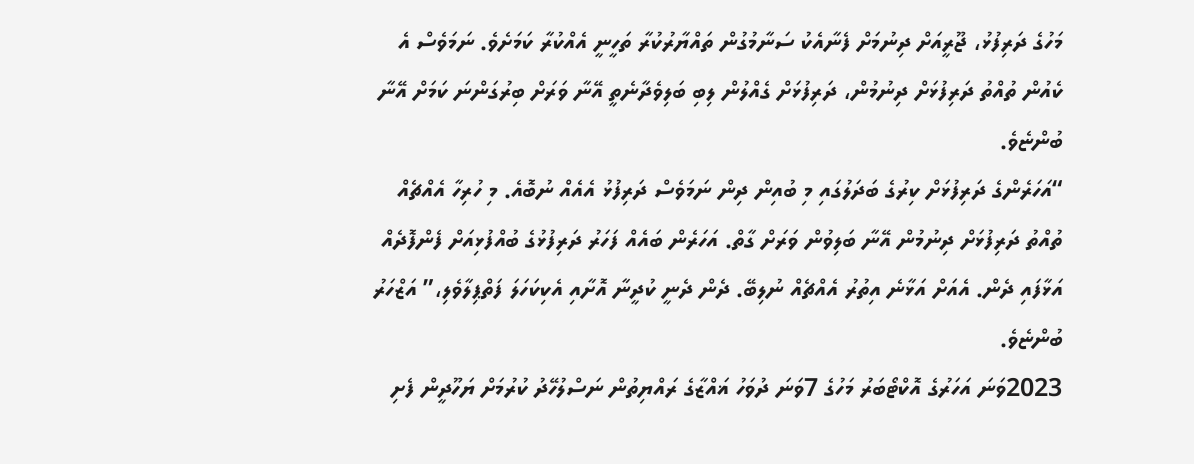މަހުގެ ދަރިފުޅު، ޖޫރީއަށް ދިނުމަށް ފެނާއެކު ސަނާމުގުން ތައްޔާރުކުރާ ތަހީނީ އެއްކުރާ ކަމަށެވެ. ނަމަވެސް އެ ކެއުން ތުއްތު ދަރިފުޅަށް ދިނުމުން، ދަރިފުޅަށް ގެއްލުން ލިބި ބަލިވެދާނެތީ އޭނާ ވަރަށް ބިރުގަންނަ ކަމަށް އޭނާ ބުންޏެވެ.
“އަހަރެންގެ ދަރިފުޅަށް ކިރުގެ ބަދަލުގައި މި ބުއިން ދިން ނަމަވެސް ދަރިފުޅު އެއެއް ނުބޮއެ. މި ހުރިހާ އެއްޗެއް ތުއްތު ދަރިފުޅަށް ދިނުމުން އޭނާ ބަލިވުން ވަރަށް ގާތް. އަހަރެން ބައެއް ފަހަރު ދަރިފުޅުގެ ބުއްފުޅިއަށް ފެންފޮދެއް އަޅާފައި ދެން. އެއަށް އަޅާނެ އިތުރު އެއްޗެއް ނުލިބޭ. ދެން ދެނީ ކުދީނާ އޮށާއި އެކިކަހަލަ ފަތްޕިލާވެލި،” އަޒްހަރު ބުންޏެވެ.
2023ވަނަ އަހަރުގެ އޮކްޓޯބަރު މަހުގެ 7ވަނަ ދުވަހު ޣައްޒާގެ ރައްޔިތުން ނަސްލުހޭދު ކުރުމަށް ޔަހޫދީން ފެށި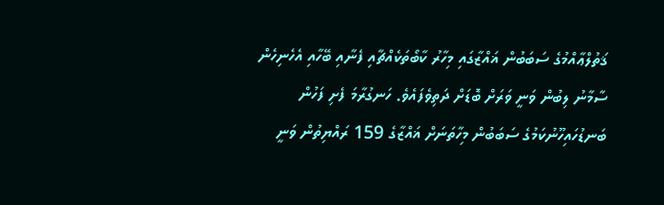ޤަތުލްޢާއްމުގެ ސަބަބުން ޣައްޒާގައި މިހާރު ކާބޯތަކެއްޗާއި ފެނާއި ބޭހާއި އެހެނިހެން ސާމާނު ލިބުން ވަނީ ވަރަށް ބޮޑަށް ދަތިވެފައެވެ. ހަނގުރާމަ ފެށި ފަހުން ބަނޑުހައިހޫނުކަމުގެ ސަބަބުން މިހާތަނަށް ޣައްޒާގެ 159 ރައްޔިތުން ވަނީ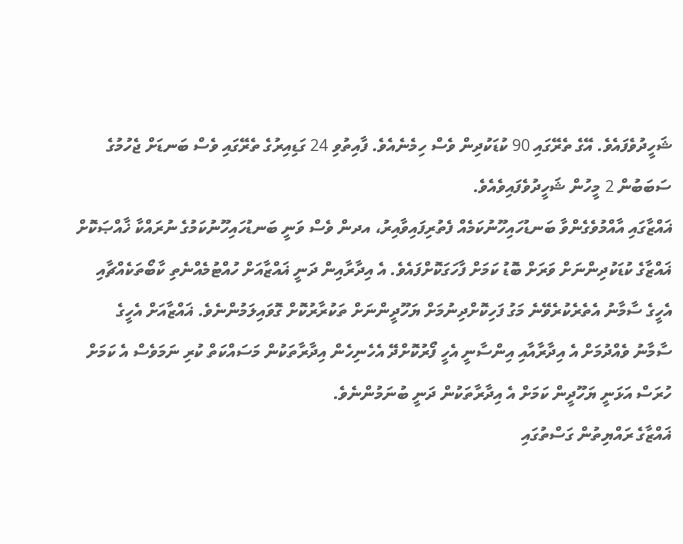ޝަހީދުވެފައެވެ. އޭގެ ތެރޭގައި 90 ކުޑަކުދިން ވެސް ހިމެނެއެވެ. ފާއިތުވި 24 ގަޑިއިރުގެ ތެރޭގައި ވެސް ބަނޑަށް ޖެހުމުގެ ސަބަބުން 2 މީހުން ޝަހީދުވެފައިވެއެވެ.
ޣައްޒާގައި އާއްމުވެގެންވާ ބަނޑުހައިހޫނުކަމެއް ފެތުރިފައިވާއިރު، އދން ވެސް ވަނީ ބަނޑުހައިހޫނުކަމުގެ ނުރައްކާ ޚާއްޞަކޮށް ޣައްޒާގެ ކުޑަކުދިންނަށް ވަރަށް ބޮޑު ކަމަށް ފާހަގަކޮށްފައެވެ. އެ އިދާރާއިން ދަނީ ޣައްޒާއަށް ހުއްޓުމެއްނެތި ކާބޯތަކެއްޗާއި އެހީގެ ސާމާނު އެތެރެކުރެވޭނެ މަގު ފަހިކޮށްދިނުމަށް ޔަހޫދީންނަށް ތަކުރާރުކޮށް ގޮވައިލަމުންނެވެ. ޣައްޒާއަށް އެހީގެ ސާމާނު ވެއްދުމަށް އެ އިދާރާއާއި އިންސާނީ އެހީ ފޯރުކޮށްދޭ އެހެނިހެން އިދާރާތަކުން މަސައްކަތް ކުރި ނަމަވެސް އެ ކަމަށް ހުރަސް އަޅަނީ ޔަހޫދީން ކަމަށް އެ އިދާރާތަކުން ދަނީ ބުނަމުންނެވެ.
ޣައްޒާގެ ރައްޔިތުން ގަސްތުގައި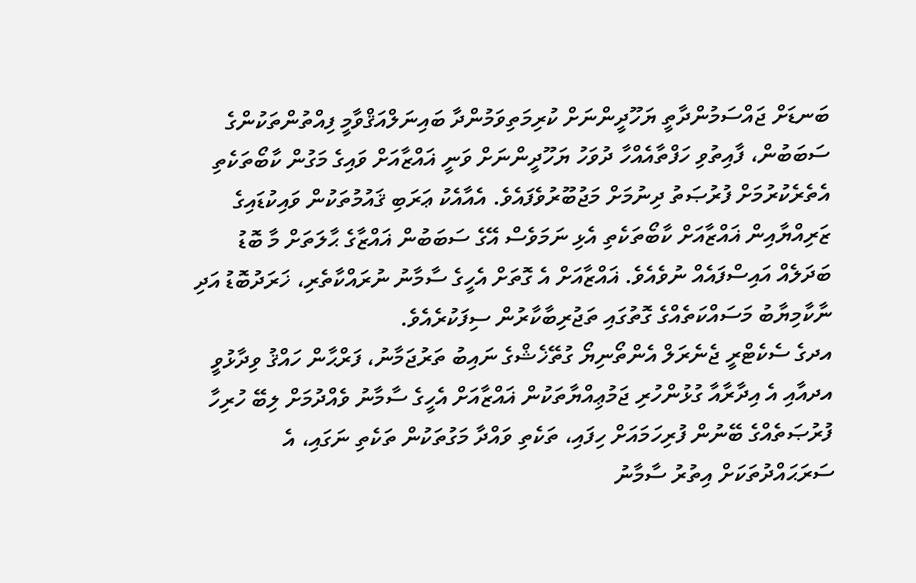ބަނޑަށް ޖައްސަމުންދާތީ ޔަހޫދީންނަށް ކުރިމަތިވަމުންދާ ބައިނަލްއަޤްވާމީ ފިއްތުންތަކުންގެ ސަބަބުން، ފާއިތުވި ހަފްތާއެއްހާ ދުވަހު ޔަހޫދީންނަށް ވަނީ ޣައްޒާއަށް ވައިގެ މަގުން ކާބޯތަކެތި އެތެރެކުރުމަށް ފުރުޞަތު ދިނުމަށް މަޖުބޫރުވެފައެވެ. އެއާއެކު ޢަރަބި ޤައުމުތަކުން ވައިކުޑައިގެ ޒަރިއްޔާއިން ޣައްޒާއަށް ކާބޯތަކެތި އެޅި ނަމަވެސް އޭގެ ސަބަބުން ޣައްޒާގެ ޙާލަތަށް މާ ބޮޑު ބަދަލެއް އައިސްފައެއް ނުވެއެވެ. ޣައްޒާއަށް އެ ގޮތަށް އެހީގެ ސާމާނު ނުރައްކާތެރި، ޚަރަދުބޮޑު އަދި ނާކާމިޔާބު މަސައްކަތެއްގެ ގޮތުގައި ތަޖުރިބާކާރުން ސިފަކުރެއެވެ.
އދގެ ސެކެޓްރީ ޖެނެރަލް އެންތޯނިޔޯ ގުތޭޚެޝްގެ ނައިބު ތަރުޖަމާނު، ފަރްޙާން ހައްޤު ވިދާޅުވީ އދއާއި އެ އިދާރާއާ ގުޅުންހުރި ޖަމުޢިއްޔާތަކުން ޣައްޒާއަށް އެހީގެ ސާމާނު ވެއްދުމަށް ލިބޭ ހުރިހާ ފުރުޞަތެއްގެ ބޭނުން ފުރިހަމައަށް ހިފައި، ތަކެތި ވައްދާ މަގުތަކުން ތަކެތި ނަގައި، އެ ސަރަޙައްދުތަކަށް އިތުރު ސާމާނު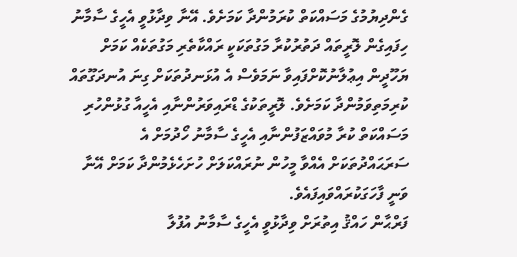ގެންދިޔުމުގެ މަސައްކަތް ކުރަމުންދާ ކަމަށެވެ. އޭނާ ވިދާޅުވީ އެހީގެ ސާމާނު ހިފައިގެން ލޮރީތައް ދަތުރުކުރާ މަގުތަކަކީ ރައްކާތެރި މަގުތަކެއް ކަމަށް ޔަހޫދީން އިޢުލާނުކޮށްފައިވާ ނަމަވެސް އެ އުޅަނދުތަކަށް ގިނަ އުނދަގޫތައް ކުރިމަތިވަމުންދާ ކަމަށެވެ. ލޮރީތަކުގެ ޑްރައިވަރުންނާއި އެހީއާ ގުޅުންހުރި މަސައްކަތް ކުރާ މުވައްޒަފުންނާއި އެހީގެ ސާމާނު ހޯދުމަށް އެ ސަރަޙައްދުތަކަށް އެއްވާ މީހުން ނުރައްކަލަށް ހުށަހެޅެމުންދާ ކަމަށް އޭނާ ވަނީ ފާހަގަކުރައްވައިފައެވެ.
ފަރްޙާން ހައްޤު އިތުރަށް ވިދާޅުވީ އެހީގެ ސާމާނު އުފުލާ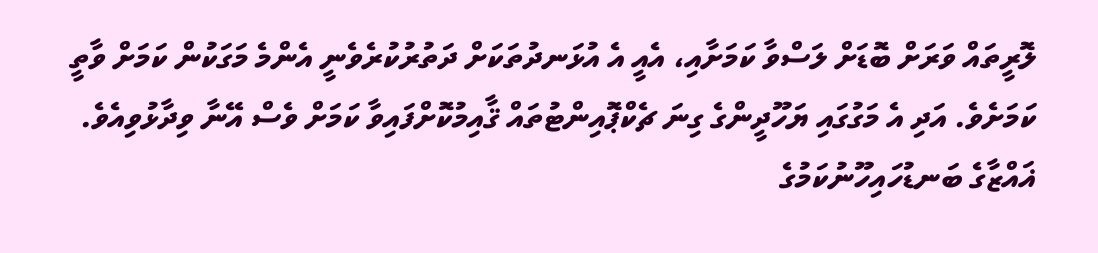ލޮރީތައް ވަރަށް ބޮޑަށް ލަސްވާ ކަމަށާއި، އެއީ އެ އުޅަނދުތަކަށް ދަތުރުކުރެވެނީ އެންމެ މަގަކުން ކަމަށް ވާތީ ކަމަށެވެ. އަދި އެ މަގުގައި ޔަހޫދީންގެ ގިނަ ޗެކްޕޮއިންޓުތައް ޤާއިމުކޮށްފައިވާ ކަމަށް ވެސް އޭނާ ވިދާޅުވިއެވެ.
ޣައްޒާގެ ބަނޑުހައިހޫނުކަމުގެ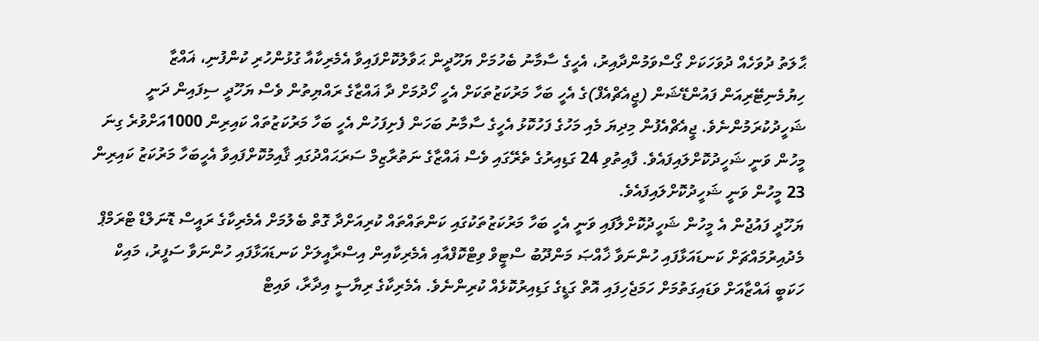ޙާލަތު ދުވަހެއް ދުވަހަކަށް ގޯސްވަމުންދާއިރު، އެހީގެ ސާމާނު ބެހުމަށް ޔަހޫދީން ޙަވާލުކޮށްފައިވާ އެމެރިކާއާ ގުޅުންހުރި ކުންފުނި، ޣައްޒާ ހިޔުމެނިޓޭރިއަން ފައުންޑޭޝަން (ޖީއެޗްއެފް)ގެ އެހީ ބަހާ މަރުކަޒުތަކަށް އެހީ ހޯދުމަށް ދާ ޣައްޒާގެ ރައްޔިތުން ވެސް ޔަހޫދީ ސިފައިން ދަނީ ޝަހީދުކުރަމުންނެވެ. ޖީއެޗްއެފުން މިދިޔަ މެއި މަހުގެ ފަހުކޮޅު އެހީގެ ސާމާނު ބަހަން ފެށިފަހުން އެހީ ބަހާ މަރުކަޒުތައް ކައިރިން 1000އަށްވުރެ ގިނަ މީހުން ވަނީ ޝަހީދުކޮށްލައިފައެވެ. ފާއިތުވި 24 ގަޑިއިރުގެ ތެރޭގައި ވެސް ޣައްޒާގެ ނަތުރާޒިމް ސަރަޙައްދުގައި ޤާއިމުކޮށްފައިވާ އެހީބަހާ މަރުކަޒު ކައިރިން 23 މީހުން ވަނީ ޝަހީދުކޮށްލައިފައެވެ.
ޔަހޫދީ ފައުޖުން އެ މީހުން ޝަހީދުކޮށްލާފައި ވަނީ އެހީ ބަހާ މަރުކަޒުތަކުގައި ކަންތައްތައް ކުރިއަށްދާ ގޮތް ބެލުމަށް އެމެރިކާގެ ރައީސް ޑޮނަލްޑް ޓްރަމްޕް މެދުއިރުމައްޗަށް ކަނޑައަޅާފައި ހުންނަވާ ޚާއްޞަ މަންދޫބު ސްޓީވް ވިޓްކޮފްއާއި އެމެރިކާއިން އިސްރާއީލަށް ކަނޑައަޅާފައި ހުންނަވާ ސަފީރު، މައިކް ހަކަބީ ޣައްޒާއަށް ވަޑައިގަތުމަށް ހަމަޖެހިފައި އޮތް ގަޑީގެ ގަޑިއިރުކޮޅެއް ކުރިންނެވެ. އެމެރިކާގެ ރިޔާސީ އިދާރާ، ވައިޓް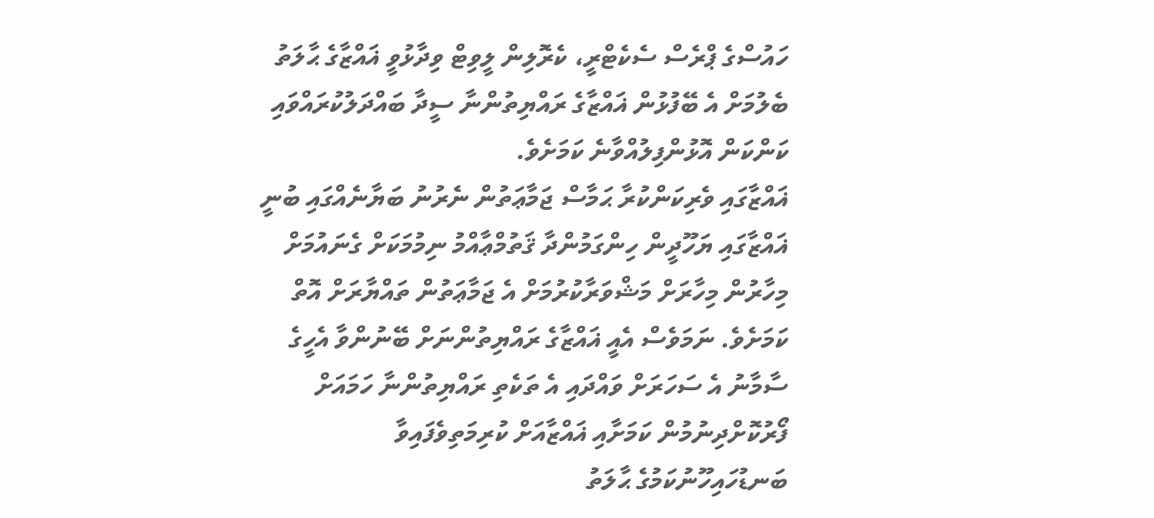ހައުސްގެ ޕްރެސް ސެކެޓްރީ، ކެރޮލިން ލީވިޓް ވިދާޅުވީ ޣައްޒާގެ ޙާލަތު ބެލުމަށް އެ ބޭފުޅުން ޣައްޒާގެ ރައްޔިތުންނާ ސީދާ ބައްދަލުކުރައްވައި ކަންކަން އޮޅުންފިލުއްވާނެ ކަމަށެވެ.
ޣައްޒާގައި ވެރިކަންކުރާ ޙަމާސް ޖަމާޢަތުން ނެރުނު ބަޔާނެއްގައި ބުނީ ޣައްޒާގައި ޔަހޫދީން ހިންގަމުންދާ ޤަތުމްޢާއްމު ނިމުމަކަށް ގެނައުމަށް މިހާރުން މިހާރަށް މަޝްވަރާކުރުމަށް އެ ޖަމާޢަތުން ތައްޔާރަށް އޮތް ކަމަށެވެ. ނަމަވެސް އެއީ ޣައްޒާގެ ރައްޔިތުންނަށް ބޭނުންވާ އެހީގެ ސާމާނު އެ ސަހަރަށް ވައްދައި އެ ތަކެތި ރައްޔިތުންނާ ހަމައަށް ފޯރުކޮށްދިނުމުން ކަމަށާއި ޣައްޒާއަށް ކުރިމަތިވެފައިވާ ބަނޑުހައިހޫނުކަމުގެ ޙާލަތު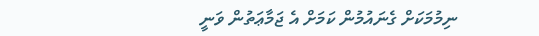ނިމުމަކަށް ގެނައުމުން ކަމަށް އެ ޖަމާޢަތުން ވަނީ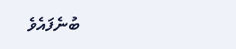ބުނެފައެވެ